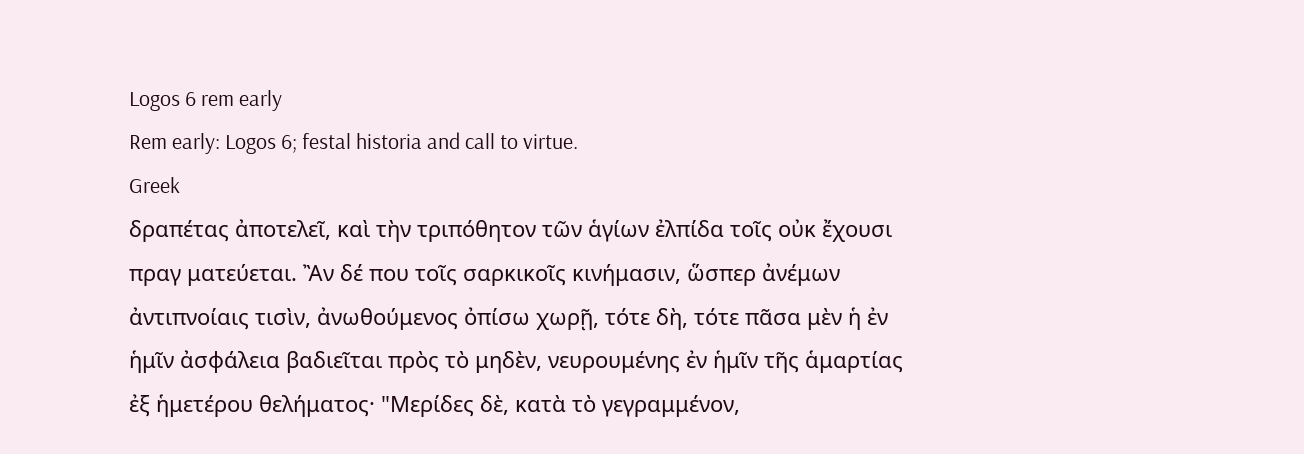Logos 6 rem early
Rem early: Logos 6; festal historia and call to virtue.
Greek
δραπέτας ἀποτελεῖ, καὶ τὴν τριπόθητον τῶν ἁγίων ἐλπίδα τοῖς οὐκ ἔχουσι πραγ ματεύεται. Ἂν δέ που τοῖς σαρκικοῖς κινήμασιν, ὥσπερ ἀνέμων ἀντιπνοίαις τισὶν, ἀνωθούμενος ὀπίσω χωρῇ, τότε δὴ, τότε πᾶσα μὲν ἡ ἐν ἡμῖν ἀσφάλεια βαδιεῖται πρὸς τὸ μηδὲν, νευρουμένης ἐν ἡμῖν τῆς ἁμαρτίας ἐξ ἡμετέρου θελήματος· "Μερίδες δὲ, κατὰ τὸ γεγραμμένον,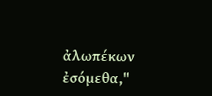ἀλωπέκων ἐσόμεθα,"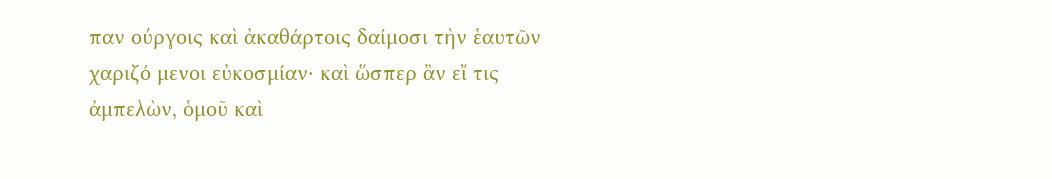παν ούργοις καὶ ἀκαθάρτοις δαίμοσι τὴν ἑαυτῶν χαριζό μενοι εὐκοσμίαν· καὶ ὥσπερ ἂν εἴ τις ἀμπελὼν, ὁμοῦ καὶ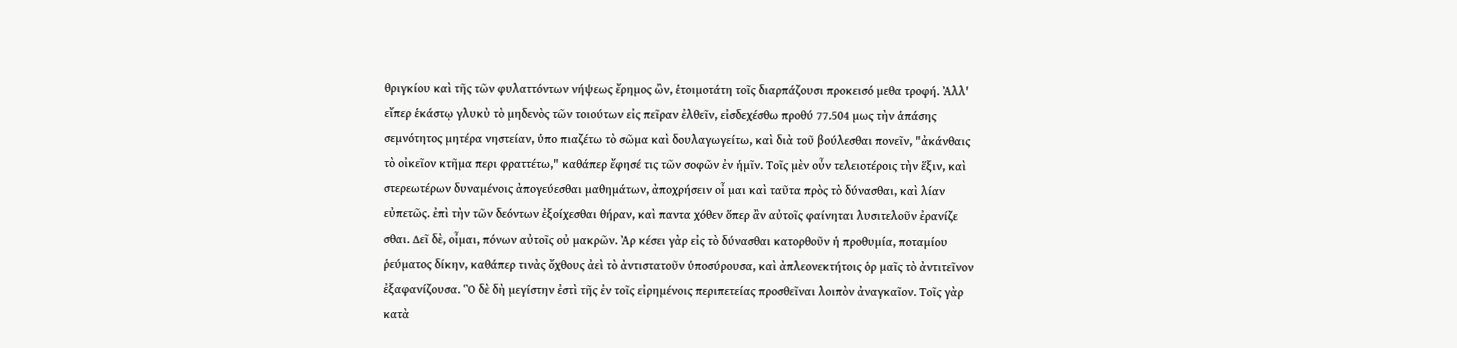θριγκίου καὶ τῆς τῶν φυλαττόντων νήψεως ἔρημος ὢν, ἑτοιμοτάτη τοῖς διαρπάζουσι προκεισό μεθα τροφή. Ἀλλ' εἴπερ ἑκάστῳ γλυκὺ τὸ μηδενὸς τῶν τοιούτων εἰς πεῖραν ἐλθεῖν, εἰσδεχέσθω προθύ 77.504 μως τὴν ἁπάσης σεμνότητος μητέρα νηστείαν, ὑπο πιαζέτω τὸ σῶμα καὶ δουλαγωγείτω, καὶ διὰ τοῦ βούλεσθαι πονεῖν, "ἀκάνθαις τὸ οἰκεῖον κτῆμα περι φραττέτω," καθάπερ ἔφησέ τις τῶν σοφῶν ἐν ἡμῖν. Τοῖς μὲν οὖν τελειοτέροις τὴν ἕξιν, καὶ στερεωτέρων δυναμένοις ἀπογεύεσθαι μαθημάτων, ἀποχρήσειν οἶ μαι καὶ ταῦτα πρὸς τὸ δύνασθαι, καὶ λίαν εὐπετῶς. ἐπὶ τὴν τῶν δεόντων ἐξοίχεσθαι θήραν, καὶ παντα χόθεν ὅπερ ἂν αὐτοῖς φαίνηται λυσιτελοῦν ἐρανίζε σθαι. ∆εῖ δὲ, οἶμαι, πόνων αὐτοῖς οὐ μακρῶν. Ἀρ κέσει γὰρ εἰς τὸ δύνασθαι κατορθοῦν ἡ προθυμία, ποταμίου ῥεύματος δίκην, καθάπερ τινὰς ὄχθους ἀεὶ τὸ ἀντιστατοῦν ὑποσύρουσα, καὶ ἀπλεονεκτήτοις ὁρ μαῖς τὸ ἀντιτεῖνον ἐξαφανίζουσα. Ὃ δὲ δὴ μεγίστην ἐστὶ τῆς ἐν τοῖς εἰρημένοις περιπετείας προσθεῖναι λοιπὸν ἀναγκαῖον. Τοῖς γὰρ κατὰ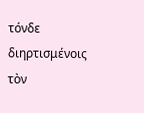τόνδε διηρτισμένοις τὸν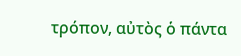τρόπον, αὐτὸς ὁ πάντα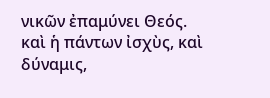νικῶν ἐπαμύνει Θεός. καὶ ἡ πάντων ἰσχὺς, καὶ δύναμις,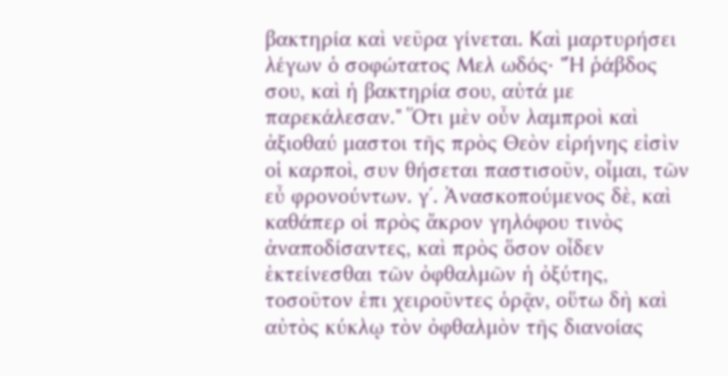βακτηρία καὶ νεῦρα γίνεται. Καὶ μαρτυρήσει λέγων ὁ σοφώτατος Μελ ωδός· "Ἡ ῥάβδος σου, καὶ ἡ βακτηρία σου, αὐτά με παρεκάλεσαν." Ὅτι μὲν οὖν λαμπροὶ καὶ ἀξιοθαύ μαστοι τῆς πρὸς Θεὸν εἰρήνης εἰσὶν οἱ καρποὶ, συν θήσεται παστισοῦν, οἶμαι, τῶν εὖ φρονούντων. γʹ. Ἀνασκοπούμενος δὲ, καὶ καθάπερ οἱ πρὸς ἄκρον γηλόφου τινὸς ἀναποδίσαντες, καὶ πρὸς ὅσον οἶδεν ἐκτείνεσθαι τῶν ὀφθαλμῶν ἡ ὀξύτης, τοσοῦτον ἐπι χειροῦντες ὁρᾷν, οὕτω δὴ καὶ αὐτὸς κύκλῳ τὸν ὀφθαλμὸν τῆς διανοίας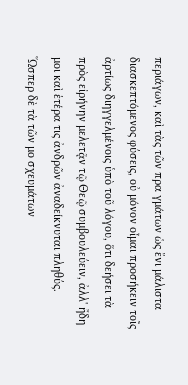περιάγων, καὶ τὰς τῶν πρα γμάτων ὡς ἔνι μάλιστα διασκεπτόμενος φύσεις, οὐ μόνον οἶμαι προσήκειν τοῖς ἀρτίως διηγγελμένοις ὑπὸ τοῦ λόγου, ὅτι δεήσει τὰ πρὸς εἰρήνην μελετᾷν τῷ Θεῷ συμβουλεύειν, ἀλλ' ἤδη μοι καὶ ἑτέρα τις ἀνδρῶν ἀναδείκνυται πληθύς. Ὥσπερ δὲ τὰ τῶν μο σχευμάτων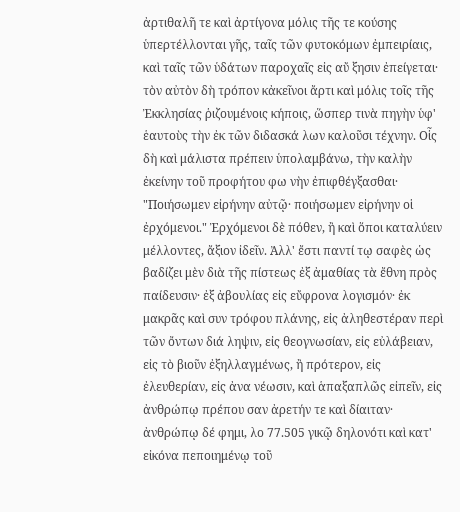ἀρτιθαλῆ τε καὶ ἀρτίγονα μόλις τῆς τε κούσης ὑπερτέλλονται γῆς, ταῖς τῶν φυτοκόμων ἐμπειρίαις, καὶ ταῖς τῶν ὑδάτων παροχαῖς εἰς αὔ ξησιν ἐπείγεται· τὸν αὐτὸν δὴ τρόπον κἀκεῖνοι ἄρτι καὶ μόλις τοῖς τῆς Ἐκκλησίας ῥιζουμένοις κήποις, ὥσπερ τινὰ πηγὴν ὑφ' ἑαυτοὺς τὴν ἐκ τῶν διδασκά λων καλοῦσι τέχνην. Οἷς δὴ καὶ μάλιστα πρέπειν ὑπολαμβάνω, τὴν καλὴν ἐκείνην τοῦ προφήτου φω νὴν ἐπιφθέγξασθαι· "Ποιήσωμεν εἰρήνην αὐτῷ· ποιήσωμεν εἰρήνην οἱ ἐρχόμενοι." Ἐρχόμενοι δὲ πόθεν, ἢ καὶ ὅποι καταλύειν μέλλοντες, ἄξιον ἰδεῖν. Ἀλλ' ἔστι παντί τῳ σαφὲς ὡς βαδίζει μὲν διὰ τῆς πίστεως ἐξ ἀμαθίας τὰ ἔθνη πρὸς παίδευσιν· ἐξ ἀβουλίας εἰς εὔφρονα λογισμόν· ἐκ μακρᾶς καὶ συν τρόφου πλάνης, εἰς ἀληθεστέραν περὶ τῶν ὄντων διά ληψιν, εἰς θεογνωσίαν, εἰς εὐλάβειαν, εἰς τὸ βιοῦν ἐξηλλαγμένως, ἢ πρότερον, εἰς ἐλευθερίαν, εἰς ἀνα νέωσιν, καὶ ἁπαξαπλῶς εἰπεῖν, εἰς ἀνθρώπῳ πρέπου σαν ἀρετήν τε καὶ δίαιταν· ἀνθρώπῳ δέ φημι, λο 77.505 γικῷ δηλονότι καὶ κατ' εἰκόνα πεποιημένῳ τοῦ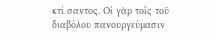κτί σαντος. Οἱ γὰρ τοῖς τοῦ διαβόλου πανουργεύμασιν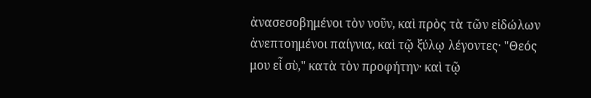ἀνασεσοβημένοι τὸν νοῦν, καὶ πρὸς τὰ τῶν εἰδώλων ἀνεπτοημένοι παίγνια, καὶ τῷ ξύλῳ λέγοντες· "Θεός μου εἶ σὺ," κατὰ τὸν προφήτην· καὶ τῷ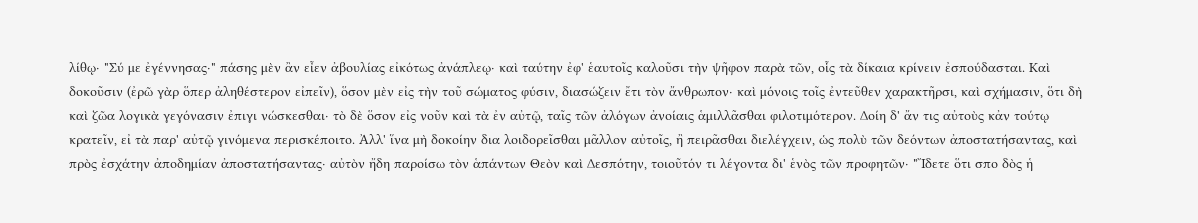λίθῳ· "Σύ με ἐγέννησας·" πάσης μὲν ἂν εἶεν ἀβουλίας εἰκότως ἀνάπλεῳ· καὶ ταύτην ἐφ' ἑαυτοῖς καλοῦσι τὴν ψῆφον παρὰ τῶν, οἷς τὰ δίκαια κρίνειν ἐσπούδασται. Καὶ δοκοῦσιν (ἐρῶ γὰρ ὅπερ ἀληθέστερον εἰπεῖν), ὅσον μὲν εἰς τὴν τοῦ σώματος φύσιν, διασώζειν ἔτι τὸν ἄνθρωπον· καὶ μόνοις τοῖς ἐντεῦθεν χαρακτῆρσι, καὶ σχήμασιν, ὅτι δὴ καὶ ζῶα λογικὰ γεγόνασιν ἐπιγι νώσκεσθαι· τὸ δὲ ὅσον εἰς νοῦν καὶ τὰ ἐν αὐτῷ, ταῖς τῶν ἀλόγων ἀνοίαις ἁμιλλᾶσθαι φιλοτιμότερον. ∆οίη δ' ἄν τις αὐτοὺς κἀν τούτῳ κρατεῖν, εἰ τὰ παρ' αὐτῷ γινόμενα περισκέποιτο. Ἀλλ' ἵνα μὴ δοκοίην δια λοιδορεῖσθαι μᾶλλον αὐτοῖς, ἢ πειρᾶσθαι διελέγχειν, ὡς πολὺ τῶν δεόντων ἀποστατήσαντας, καὶ πρὸς ἐσχάτην ἀποδημίαν ἀποστατήσαντας· αὐτὸν ἤδη παροίσω τὸν ἁπάντων Θεὸν καὶ ∆εσπότην, τοιοῦτόν τι λέγοντα δι' ἑνὸς τῶν προφητῶν· "Ἴδετε ὅτι σπο δὸς ἡ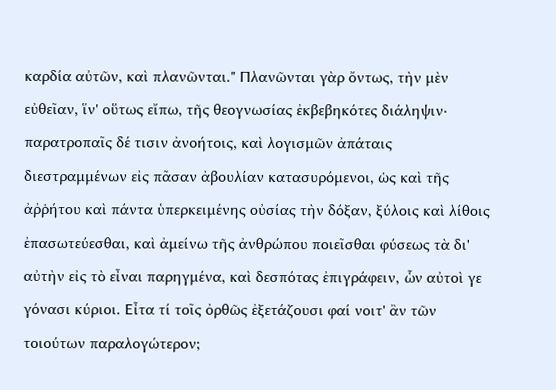καρδία αὐτῶν, καὶ πλανῶνται." Πλανῶνται γὰρ ὄντως, τὴν μὲν εὐθεῖαν, ἵν' οὕτως εἴπω, τῆς θεογνωσίας ἐκβεβηκότες διάληψιν· παρατροπαῖς δέ τισιν ἀνοήτοις, καὶ λογισμῶν ἀπάταις διεστραμμένων εἰς πᾶσαν ἀβουλίαν κατασυρόμενοι, ὡς καὶ τῆς ἀῤῥήτου καὶ πάντα ὑπερκειμένης οὐσίας τὴν δόξαν, ξύλοις καὶ λίθοις ἐπασωτεύεσθαι, καὶ ἀμείνω τῆς ἀνθρώπου ποιεῖσθαι φύσεως τὰ δι' αὐτὴν εἰς τὸ εἶναι παρηγμένα, καὶ δεσπότας ἐπιγράφειν, ὧν αὐτοὶ γε γόνασι κύριοι. Εἶτα τί τοῖς ὀρθῶς ἐξετάζουσι φαί νοιτ' ἂν τῶν τοιούτων παραλογώτερον;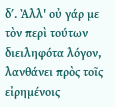δʹ. Ἀλλ' οὐ γάρ με τὸν περὶ τούτων διειληφότα λόγον, λανθάνει πρὸς τοῖς εἰρημένοις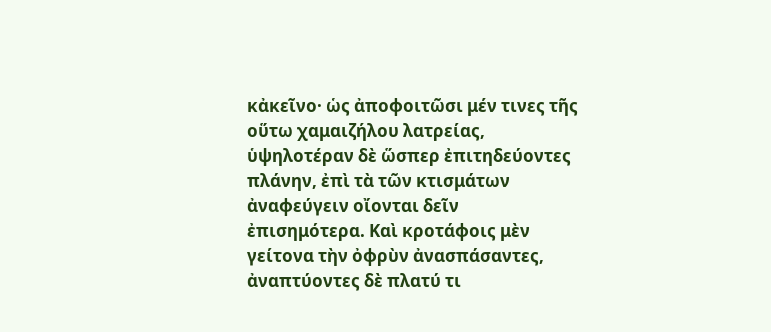κἀκεῖνο· ὡς ἀποφοιτῶσι μέν τινες τῆς οὕτω χαμαιζήλου λατρείας, ὑψηλοτέραν δὲ ὥσπερ ἐπιτηδεύοντες πλάνην, ἐπὶ τὰ τῶν κτισμάτων ἀναφεύγειν οἴονται δεῖν ἐπισημότερα. Καὶ κροτάφοις μὲν γείτονα τὴν ὀφρὺν ἀνασπάσαντες, ἀναπτύοντες δὲ πλατύ τι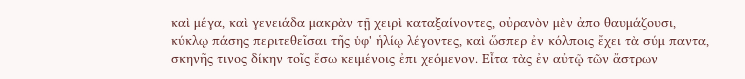καὶ μέγα, καὶ γενειάδα μακρὰν τῇ χειρὶ καταξαίνοντες, οὐρανὸν μὲν ἀπο θαυμάζουσι, κύκλῳ πάσης περιτεθεῖσαι τῆς ὑφ' ἡλίῳ λέγοντες, καὶ ὥσπερ ἐν κόλποις ἔχει τὰ σύμ παντα, σκηνῆς τινος δίκην τοῖς ἔσω κειμένοις ἐπι χεόμενον. Εἶτα τὰς ἐν αὐτῷ τῶν ἄστρων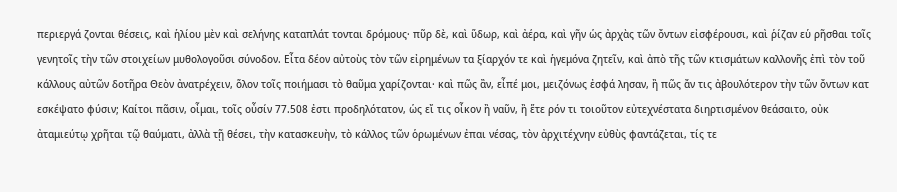περιεργά ζονται θέσεις, καὶ ἡλίου μὲν καὶ σελήνης καταπλάτ τονται δρόμους· πῦρ δὲ, καὶ ὕδωρ, καὶ ἀέρα, καὶ γῆν ὡς ἀρχὰς τῶν ὄντων εἰσφέρουσι, καὶ ῥίζαν εὑ ρῆσθαι τοῖς γενητοῖς τὴν τῶν στοιχείων μυθολογοῦσι σύνοδον. Εἶτα δέον αὐτοὺς τὸν τῶν εἰρημένων τα ξίαρχόν τε καὶ ἡγεμόνα ζητεῖν, καὶ ἀπὸ τῆς τῶν κτισμάτων καλλονῆς ἐπὶ τὸν τοῦ κάλλους αὐτῶν δοτῆρα Θεὸν ἀνατρέχειν, ὅλον τοῖς ποιήμασι τὸ θαῦμα χαρίζονται· καὶ πῶς ἂν, εἶπέ μοι, μειζόνως ἐσφά λησαν, ἢ πῶς ἄν τις ἀβουλότερον τὴν τῶν ὄντων κατ εσκέψατο φύσιν; Καίτοι πᾶσιν, οἶμαι, τοῖς οὖσίν 77.508 ἐστι προδηλότατον, ὡς εἴ τις οἶκον ἢ ναῦν, ἢ ἕτε ρόν τι τοιοῦτον εὐτεχνέστατα διηρτισμένον θεάσαιτο, οὐκ ἀταμιεύτῳ χρῆται τῷ θαύματι, ἀλλὰ τῇ θέσει, τὴν κατασκευὴν, τὸ κάλλος τῶν ὁρωμένων ἐπαι νέσας, τὸν ἀρχιτέχνην εὐθὺς φαντάζεται, τίς τε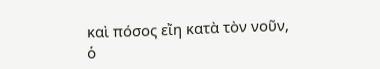καὶ πόσος εἴη κατὰ τὸν νοῦν, ὁ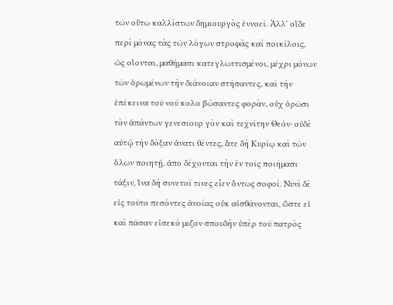τῶν οὕτω καλλίστων δημιουργὸς ἐννοεῖ. Ἀλλ' οἵδε περὶ μόνας τὰς τῶν λόγων στροφὰς καὶ ποικίλοις, ὡς οἴονται, μαθήμασι κατεγλωττισμένοι, μέχρι μόνων τῶν ὁρωμένων τὴν διάνοιαν στήσαντες, καὶ τὴν ἐπέκεινα τοῦ νοῦ κολο βώσαντες φορὰν, οὐχ ὁρῶσι τὸν ἁπάντων γενεσιουρ γὸν καὶ τεχνίτην Θεόν· οὐδὲ αὐτῷ τὴν δόξαν ἀνατι θέντες, ἅτε δὴ Κυρίῳ καὶ τῶν ὅλων ποιητῇ, ἀπο δέχονται τὴν ἐν τοῖς ποιήμασι τάξιν, ἵνα δὴ συνετοί τινες εἶεν ὄντως σοφοί. Νυνὶ δὲ εἰς τοῦτο πεσόντες ἀνοίας οὐκ αἰσθάνονται, ὥστε εἰ καὶ πᾶσαν εἰσεκό μιζον σπουδὴν ὑπὲρ τοῦ πατρὸς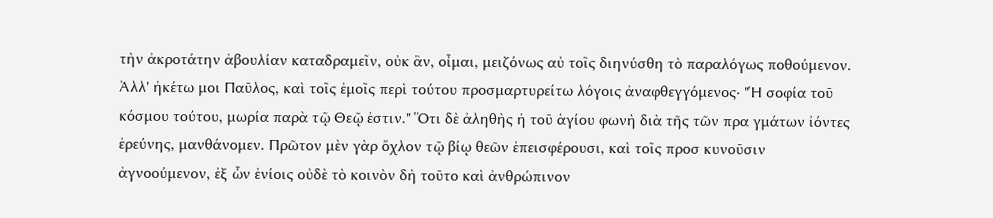τὴν ἀκροτάτην ἀβουλίαν καταδραμεῖν, οὐκ ἂν, οἶμαι, μειζόνως αὐ τοῖς διηνύσθη τὸ παραλόγως ποθούμενον. Ἀλλ' ἡκέτω μοι Παῦλος, καὶ τοῖς ἐμοῖς περὶ τούτου προσμαρτυρείτω λόγοις ἀναφθεγγόμενος· "Ἡ σοφία τοῦ κόσμου τούτου, μωρία παρὰ τῷ Θεῷ ἐστιν." Ὅτι δὲ ἀληθὴς ἡ τοῦ ἁγίου φωνὴ διὰ τῆς τῶν πρα γμάτων ἰόντες ἐρεύνης, μανθάνομεν. Πρῶτον μὲν γὰρ ὄχλον τῷ βίῳ θεῶν ἐπεισφέρουσι, καὶ τοῖς προσ κυνοῦσιν ἀγνοούμενον, ἐξ ὧν ἐνίοις οὐδὲ τὸ κοινὸν δὴ τοῦτο καὶ ἀνθρώπινον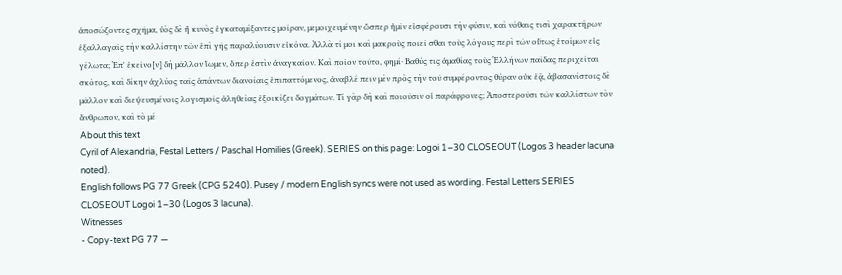ἀποσώζοντες σχῆμα, ὑὸς δὲ ἢ κυνὸς ἐγκαταμίξαντες μοῖραν, μεμοιχευμένην ὥσπερ ἡμῖν εἰσφέρουσι τὴν φύσιν, καὶ νόθαις τισὶ χαρακτήρων ἐξαλλαγαῖς τὴν καλλίστην τῶν ἐπὶ γῆς παραλύουσιν εἰκόνα. Ἀλλὰ τί μοι καὶ μακροὺς ποιεῖ σθαι τοὺς λόγους περὶ τῶν οὕτως ἑτοίμων εἰς γέλωτα; Ἐπ' ἐκεῖνο[ν] δὴ μᾶλλον ἴωμεν, ὅπερ ἐστὶν ἀναγκαῖον. Καὶ ποῖον τοῦτο, φημί· Βαθύς τις ἀμαθίας τοὺς Ἑλλήνων παῖδας περιχεῖται σκότος, καὶ δίκην ἀχλύος ταῖς ἁπάντων διανοίαις ἐπιπαττόμενος, ἀναβλέ πειν μὲν πρὸς τὴν τοῦ συμφέροντος θύραν οὐκ ἐᾷ, ἀβασανίστοις δὲ μᾶλλον καὶ διεψευσμένοις λογισμοῖς ἀληθείας ἐξοικίζει δογμάτων. Τί γὰρ δὴ καὶ ποιοῦσιν οἱ παράφρονες; Ἀποστεροῦσι τῶν καλλίστων τὸν ἄνθρωπον, καὶ τὸ μέ
About this text
Cyril of Alexandria, Festal Letters / Paschal Homilies (Greek). SERIES on this page: Logoi 1–30 CLOSEOUT (Logos 3 header lacuna noted).
English follows PG 77 Greek (CPG 5240). Pusey / modern English syncs were not used as wording. Festal Letters SERIES CLOSEOUT Logoi 1–30 (Logos 3 lacuna).
Witnesses
- Copy-text PG 77 —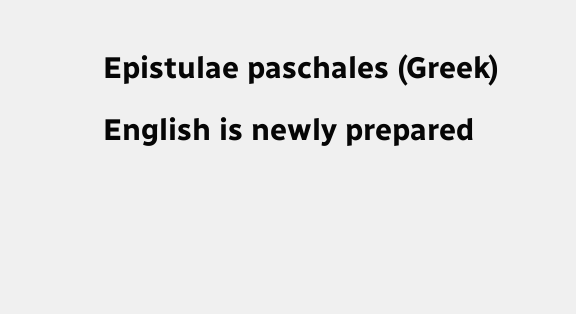Epistulae paschales (Greek)
English is newly prepared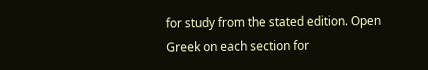for study from the stated edition. Open Greek on each section for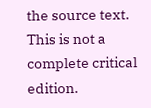the source text. This is not a complete critical edition.